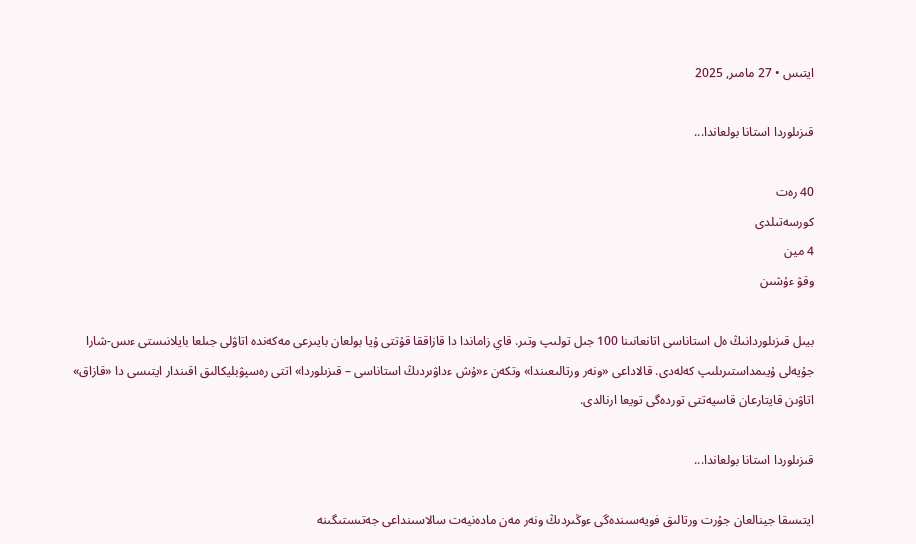ايتىس • 27 مامىر, 2025

قىزىلوردا استانا بولعاندا...

40 رەت
كورسەتىلدى
4 مين
وقۋ ءۇشىن

بيىل قىزىلوردانىڭ ەل استاناسى اتانعانىنا 100 جىل تولىپ وتىر. قاي زاماندا دا قازاققا قۇتتى ۇيا بولعان بايىرعى مەكەندە اتاۋلى جىلعا بايلانىستى ءىس-شارا جۇيەلى ۇيىمداستىرىلىپ كەلەدى. قالاداعى «ونەر ورتالىعىندا» وتكەن ء«ۇش ءداۋىردىڭ استاناسى – قىزىلوردا» اتتى رەسپۋبليكالىق اقىندار ايتىسى دا «قازاق» اتاۋىن قايتارعان قاسيەتتى توردەگى تويعا ارنالدى.

قىزىلوردا استانا بولعاندا...

ايتىسقا جينالعان جۇرت ورتالىق فويەسىندەگى ءوڭىردىڭ ونەر مەن مادەنيەت سالاسىنداعى جەتىستىگىنە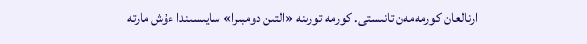ارنالعان كورمەمەن تانىستى. كورمە تورىنە «التىن دومبىرا» سايىسىندا ءۇش مارتە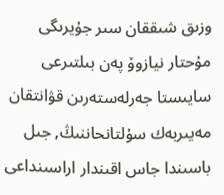وزىق شىققان سىر جۇيرىگى مۇحتار نيازوۆ پەن بىلتىرعى سايىستا جەرلەستەرىن قۋانتقان مەيىربەك سۇلتانحاننىڭ, جىل باسىندا جاس اقىندار اراسىنداعى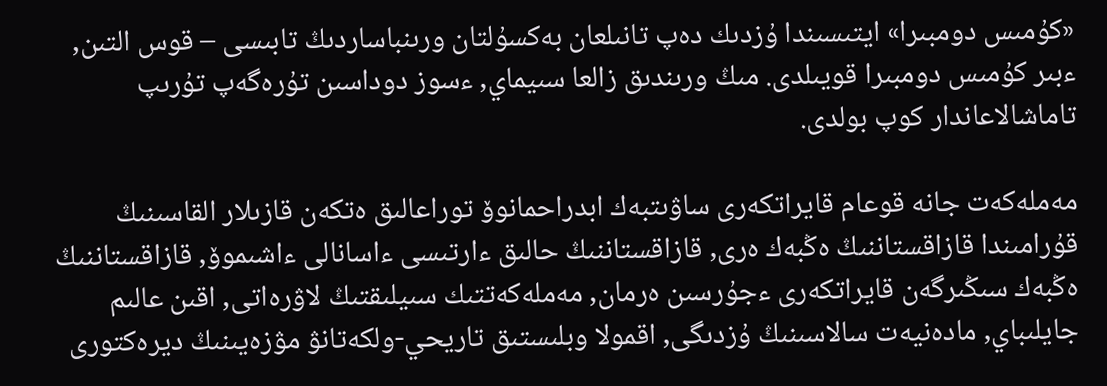«كۇمىس دومبىرا» ايتىسىندا ۇزدىك دەپ تانىلعان بەكسۇلتان ورىنباساردىڭ تابىسى – قوس التىن, ءبىر كۇمىس دومبىرا قويىلدى. مىڭ ورىندىق زالعا سىيماي, ءسوز دوداسىن تۇرەگەپ تۇرىپ تاماشالاعاندار كوپ بولدى.

مەملەكەت جانە قوعام قايراتكەرى ساۋىتبەك ابدراحمانوۆ توراعالىق ەتكەن قازىلار القاسىنىڭ قۇرامىندا قازاقستاننىڭ ەڭبەك ەرى, قازاقستاننىڭ حالىق ءارتىسى ءاسانالى ءاشىموۆ, قازاقستاننىڭ ەڭبەك سىڭىرگەن قايراتكەرى ءجۇرسىن ەرمان, مەملەكەتتىك سىيلىقتىڭ لاۋرەاتى, اقىن عالىم جايلىباي, مادەنيەت سالاسىنىڭ ۇزدىگى, اقمولا وبلىستىق تاريحي-ولكەتانۋ مۋزەيىنىڭ ديرەكتورى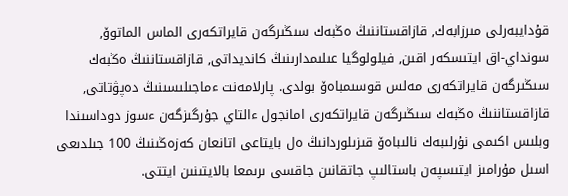قۇدايبەرلى مىرزابەك, قازاقستاننىڭ ەڭبەك سىڭىرگەن قايراتكەرى الماس الماتوۆ, سونداي-اق ايتىسكەر اقىن, فيلولوگيا عىلىمدارىنىڭ كانديداتى, قازاقستاننىڭ ەڭبەك سىڭىرگەن قايراتكەرى مەلس قوسىمباەۆ بولدى. پارلامەنت ءماجىلىسىنىڭ دەپۋتاتى, قازاقستاننىڭ ەڭبەك سىڭىرگەن قايراتكەرى امانجول ءالتاي جۇرگىزگەن ءسوز دوداسىندا وبلىس اكىمى نۇرلىبەك نالىباەۆ قىزىلوردانىڭ ەل بايتاعى اتانعان كەزەڭىنىڭ 100 جىلدىعى اسىل مۇرامىز ايتىسپەن باستالىپ جاتقانىن جاقسى ىرىمعا بالايتىنىن ايتتى.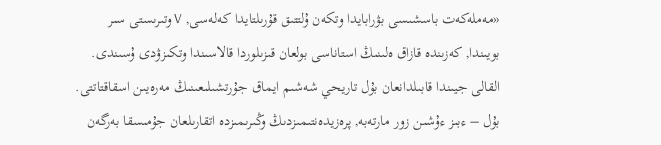«مەملەكەت باسشىسى بۋرابايدا وتكەن ۇلتتىق قۇرىلتايدا كەلەسى, V وتىرىستى سىر بويىندا, كەزىندە قازاق ەلىنىڭ استاناسى بولعان قىزىلوردا قالاسىندا وتكىزۋدى ۇسىندى. القالى جيىندا قابىلدانعان بۇل تاريحي شەشىم ايماق جۇرتشىلىعىنىڭ مەرەيىن اسقاقتاتتى. بۇل – ءبىز ءۇشىن زور مارتەبە, پرەزيدەنتىمىزدىڭ وڭىرىمىزدە اتقارىلعان جۇمىسقا بەرگەن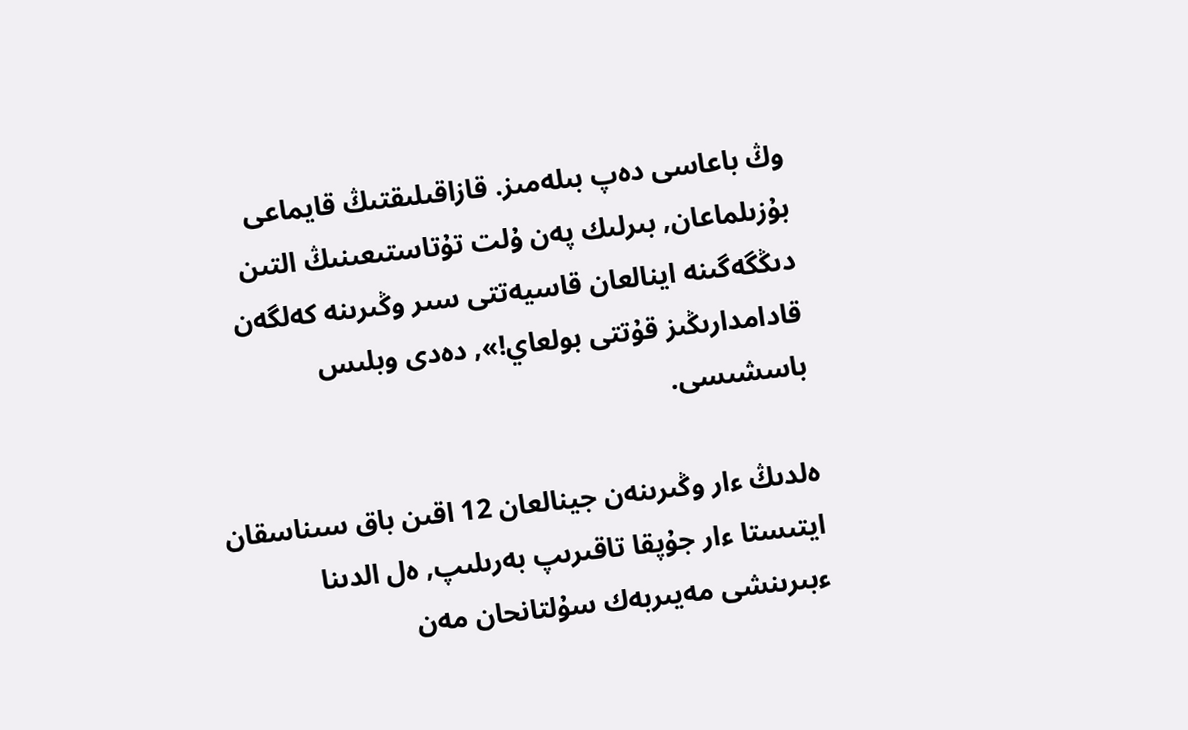وڭ باعاسى دەپ بىلەمىز. قازاقىلىقتىڭ قايماعى بۇزىلماعان, بىرلىك پەن ۇلت تۇتاستىعىنىڭ التىن دىڭگەگىنە اينالعان قاسيەتتى سىر وڭىرىنە كەلگەن قادامدارىڭىز قۇتتى بولعاي!», دەدى وبلىس باسشىسى.

ەلدىڭ ءار وڭىرىنەن جينالعان 12 اقىن باق سىناسقان ايتىستا ءار جۇپقا تاقىرىپ بەرىلىپ, ەل الدىنا ءبىرىنشى مەيىربەك سۇلتانحان مەن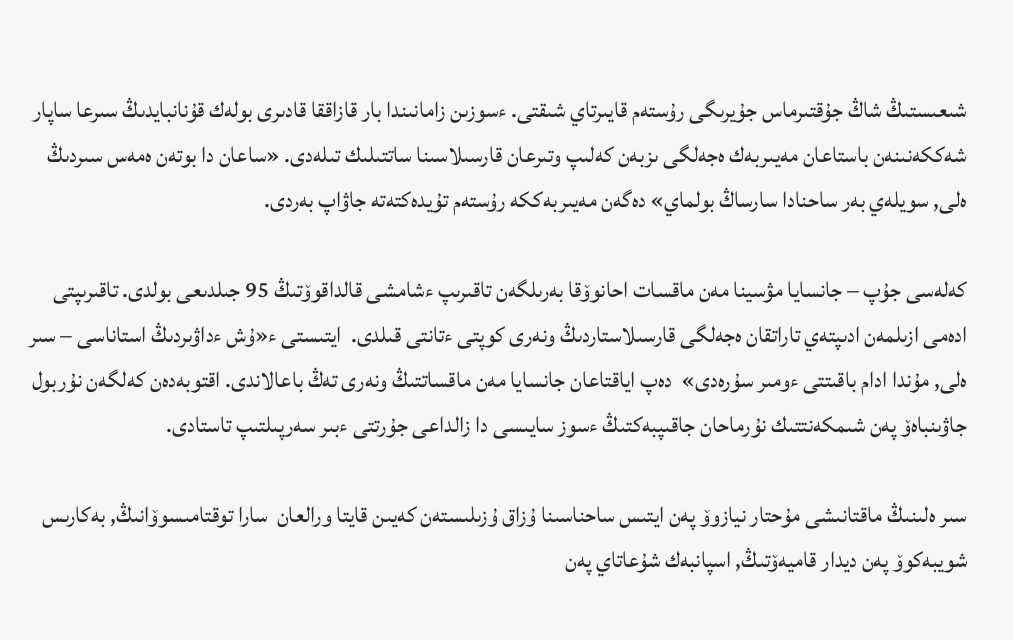شىعىستىڭ شاڭ جۇقتىرماس جۇيرىگى رۇستەم قايىرتاي شىقتى. ءسوزىن زامانىندا بار قازاققا قادىرى بولەك قۇنانبايدىڭ سىرعا ساپار شەككەنىنەن باستاعان مەيىربەك ەجەلگى ىزبەن كەلىپ وتىرعان قارسىلاسىنا ساتتىلىك تىلەدى. «ساعان دا بوتەن ەمەس سىردىڭ ەلى, سويلەي بەر ساحنادا سارساڭ بولماي» دەگەن مەيىربەككە رۇستەم تۇيدەكتەتە جاۋاپ بەردى.

كەلەسى جۇپ – جانسايا مۋسينا مەن ماقسات احانوۆقا بەرىلگەن تاقىرىپ ءشامشى قالداقوۆتىڭ 95 جىلدىعى بولدى. تاقىرىپتى ادەمى ازىلمەن ادىپتەي تاراتقان ەجەلگى قارسىلاستاردىڭ ونەرى كوپتى ءتانتى قىلدى.  ايتىستى ء«ۇش ءداۋىردىڭ استاناسى – سىر ەلى, مۇندا ادام باقىتتى ءومىر سۇرەدى»  دەپ اياقتاعان جانسايا مەن ماقساتتىڭ ونەرى تەڭ باعالاندى. اقتوبەدەن كەلگەن نۇربول جاۋىنباەۆ پەن شىمكەنتتىك نۇرماحان جاقىپبەكتىڭ ءسوز سايىسى دا زالداعى جۇرتتى ءبىر سەرپىلتىپ تاستادى.

سىر ەلىنىڭ ماقتانىشى مۇحتار نيازوۆ پەن ايتىس ساحناسىنا ۇزاق ۇزىلىستەن كەيىن قايتا ورالعان  سارا توقتامىسوۆانىڭ, بەكارىس شويبەكوۆ پەن ديدار قاميەۆتىڭ, اسپانبەك شۇعاتاي پەن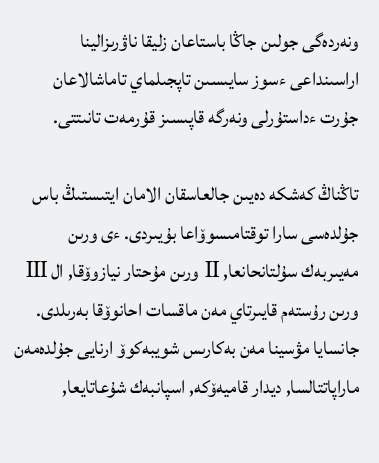ونەردەگى جولىن جاڭا باستاعان زليقا ناۋرىزالينا اراسىنداعى ءسوز سايىسىن تاپجىلماي تاماشالاعان جۇرت ءداستۇرلى ونەرگە قاپىسىز قۇرمەت تانىتتى.

تاڭناڭ كەشكە دەيىن جالعاسقان الامان ايتىستىڭ باس جۇلدەسى سارا توقتامىسوۆاعا بۇيىردى. ءى ورىن مەيىربەك سۇلتانحانعا, II ورىن مۇحتار نيازوۆقا, ال III ورىن رۇستەم قايىرتاي مەن ماقسات احانوۆقا بەرىلدى. جانسايا مۋسينا مەن بەكارىس شويبەكوۆ ارنايى جۇلدەمەن ماراپاتتالسا, ديدار قاميەۆكە, اسپانبەك شۇعاتايعا,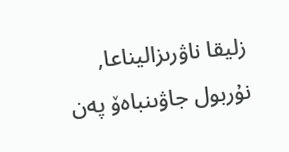زليقا ناۋرىزاليناعا, نۇربول جاۋىنباەۆ پەن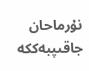نۇرماحان جاقىپبەككە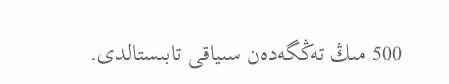500 مىڭ تەڭگەدەن سىياقى تابىستالدى.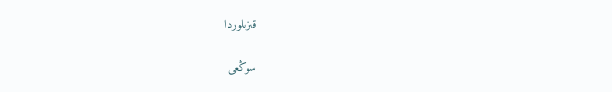قىزىلوردا

سوڭعى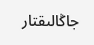جاڭالىقتار